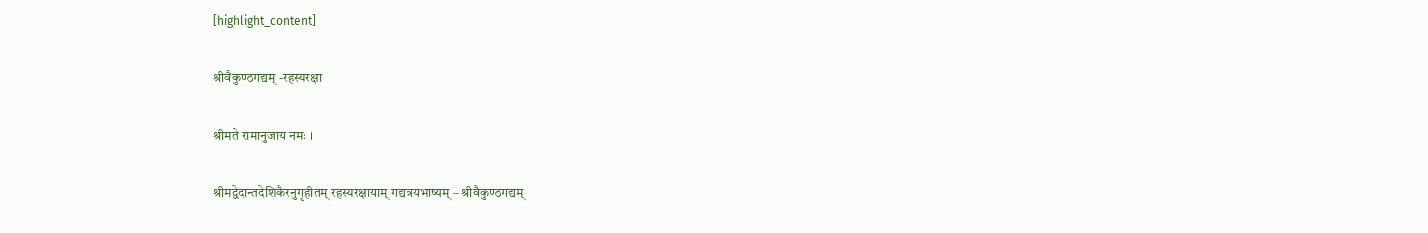[highlight_content]

श्रीवैकुण्ठगद्यम् -रहस्यरक्षा

श्रीमते रामानुजाय नमः ।

श्रीमद्वेदान्तदेशिकैरनुगृहीतम् रहस्यरक्षायाम् गद्यत्रयभाष्यम् – श्रीवैकुण्ठगद्यम्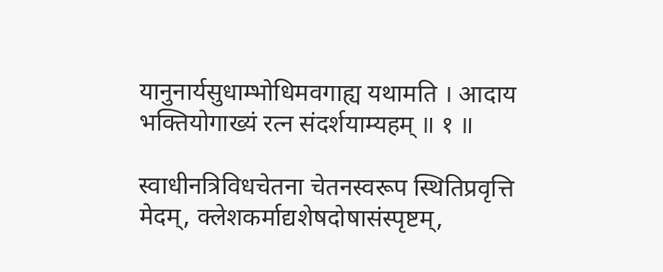यानुनार्यसुधाम्भोधिमवगाह्य यथामति । आदाय भक्तियोगाख्यं रत्न संदर्शयाम्यहम् ॥ १ ॥

स्वाधीनत्रिविधचेतना चेतनस्वरूप स्थितिप्रवृत्ति मेदम्, क्लेशकर्माद्यशेषदोषासंस्पृष्टम्,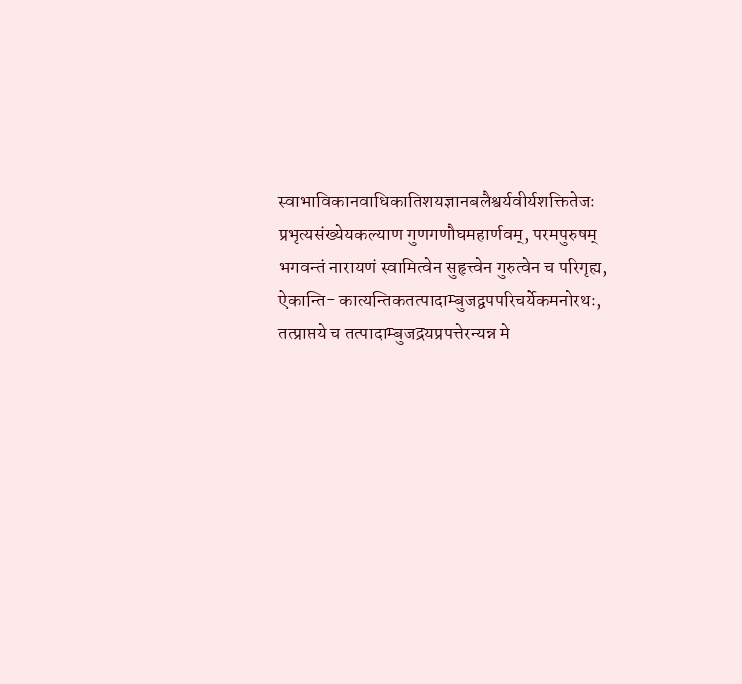स्वाभाविकानवाधिकातिशयज्ञानबलैश्वर्यवीर्यशक्तितेजः प्रभृत्यसंख्येयकल्याण गुणगणौघमहार्णवम्, परमपुरुषम् भगवन्तं नारायणं स्वामित्वेन सुहृत्त्वेन गुरुत्वेन च परिगृह्य, ऐकान्ति- कात्यन्तिकतत्पादाम्बुजद्वपपरिचर्येकमनोरथः, तत्प्राप्तये च तत्पादाम्बुजद्रयप्रपत्तेरन्यन्न मे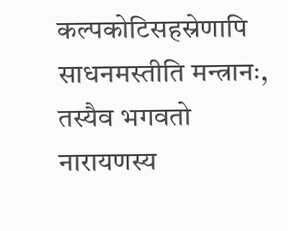कल्पकोटिसहस्रेणापि साधनमस्तीति मन्त्रानः, तस्यैव भगवतो नारायणस्य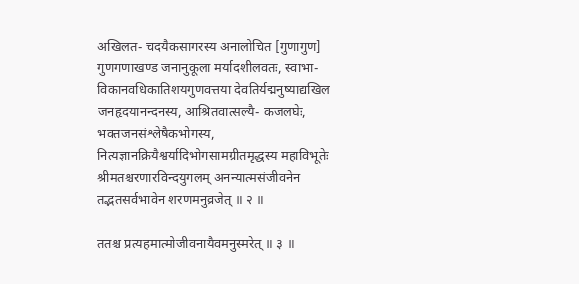अखिलत- चदयैकसागरस्य अनालोचित [गुणागुण] गुणगणाखण्ड जनानुकूला मर्यादशीलवतः, स्वाभा- विकानवधिकातिशयगुणवत्तया देवतिर्यद्मनुष्याद्यखिल जनहृदयानन्दनस्य, आश्रितवात्सल्यै- कजलघेः, भक्तजनसंश्लेषैकभोगस्य, नित्यज्ञानक्रियैश्वर्यादिभोगसामग्रीतमृद्धस्य महाविभूतेः श्रीमतश्चरणारविन्दयुगलम् अनन्यात्मसंजीवनेन तद्भतसर्वभावेन शरणमनुव्रजेत् ॥ २ ॥

ततश्च प्रत्यहमात्मोजीवनायैवमनुस्मरेत् ॥ ३ ॥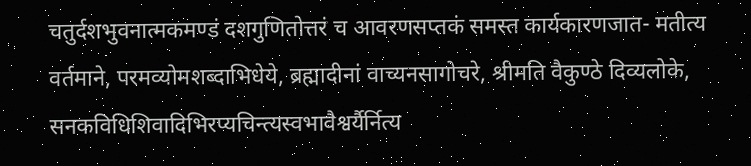चतुर्दशभुवनात्मकमण्डं दशगुणितोत्तरं च आवरणसप्तकं समस्त कार्यकारणजात- मतीत्य वर्तमाने, परमव्योमशब्दाभिधेये, ब्रह्मादीनां वाच्यनसागोचरे, श्रीमति वैकुण्ठे दिव्यलोके, सनकविधिशिवादिभिरप्यचिन्त्यस्वभावैश्वर्यैर्नित्य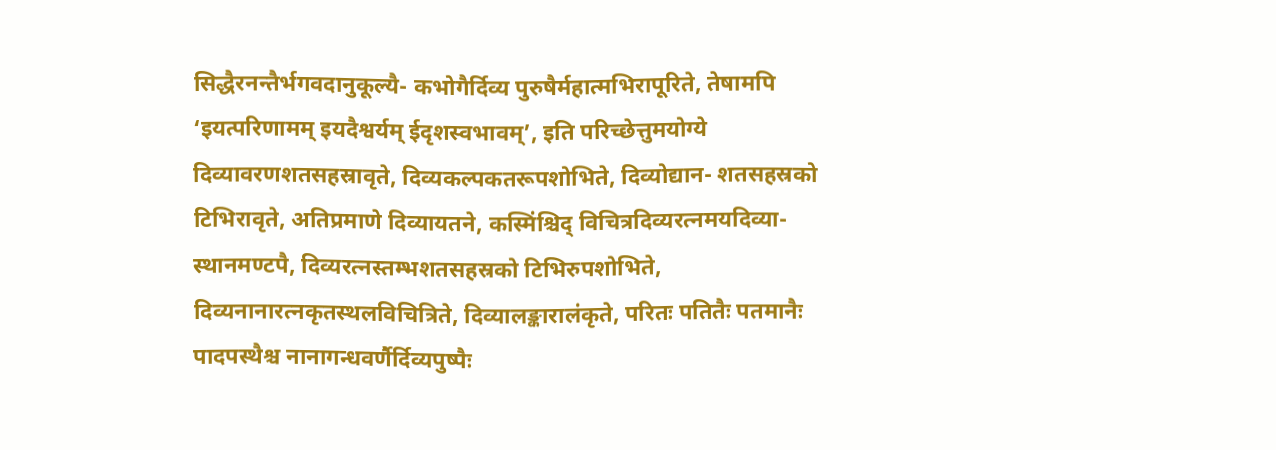सिद्धैरनन्तैर्भगवदानुकूल्यै- कभोगैर्दिव्य पुरुषैर्महात्मभिरापूरिते, तेषामपि ‘इयत्परिणामम् इयदैश्वर्यम् ईदृशस्वभावम्’, इति परिच्छेत्तुमयोग्ये दिव्यावरणशतसहस्रावृते, दिव्यकल्पकतरूपशोभिते, दिव्योद्यान- शतसहस्रको टिभिरावृते, अतिप्रमाणे दिव्यायतने, कस्मिंश्चिद् विचित्रदिव्यरत्नमयदिव्या- स्थानमण्टपै, दिव्यरत्नस्तम्भशतसहस्रको टिभिरुपशोभिते, दिव्यनानारत्नकृतस्थलविचित्रिते, दिव्यालङ्कारालंकृते, परितः पतितैः पतमानैः पादपस्थैश्च नानागन्धवर्णैर्दिव्यपुष्पैः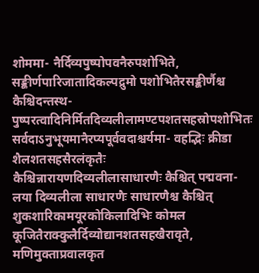शोममा- नैर्दिव्यपुष्पोपवनैरुपशोभिते, सङ्कीर्णपारिजातादिकल्पद्रुमो पशोभितैरसङ्कीर्णैश्च कैश्चिदन्तस्थ- पुष्परत्वादिनिर्मितदिव्यलीलामण्टपशतसहस्रोपशोभितः सर्वदाऽनुभूयमानैरप्यपूर्ववदाश्चर्यमा- वहद्भिः क्रीडा शैलशतसहसैरलंकृतैः कैश्चिन्नारायणदिव्यलीलासाधारणैः कैश्चित् पद्मवना- लया दिव्यलीला साधारणैः साधारणैश्च कैश्चित् शुकशारिकामयूरकोकिलादिभिः कोमल कूजितैराक्कुलैर्दिव्योद्यानशतसहखैरावृते, मणिमुक्ताप्रवालकृत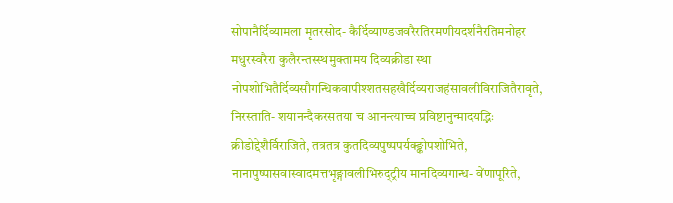सोपानैर्दिव्यामला मृतरसोद- कैर्दिव्याण्डजवरैरतिरमणीयदर्शनैरतिमनोहर मधुरस्वरैरा कुलैरन्तस्स्थमुक्तामय दिव्यक्रीडा स्था नोपशोभितैर्दिव्यसौगन्धिकवापीश्शतसहखैर्दिव्यराजहंसावलीविराजितैरावृते, निरस्ताति- शयानन्दैकरसतया च आनन्त्याच्च प्रविष्टानुन्मादयद्भिः क्रीडोद्देशैर्विराजिते, तत्रतत्र कुतदिव्यपुष्पपर्यक्ङ्कोपशोभिते, नानापुष्पासवास्वादमत्तभृङ्गावलीभिरुद्ट्रीय मानदिव्यगान्ध- वेंणापूरिते,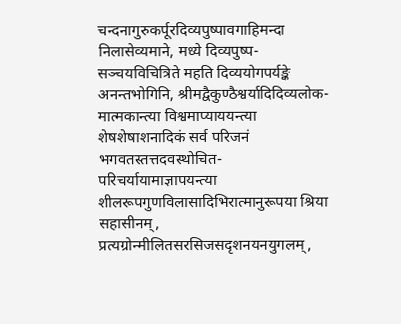चन्दनागुरुकर्पूरदिव्यपुष्पावगाहिमन्दा निलासेव्यमाने, मध्ये दिव्यपुष्प- सञ्चयविचित्रिते महति दिव्ययोगपर्यङ्के अनन्तभोगिनि, श्रीमद्वैकुण्ठैश्वर्यादिदिव्यलोक- मात्मकान्त्या विश्वमाप्याययन्त्या शेषशेषाशनादिकं सर्व परिजनं भगवतस्तत्तदवस्थोचित- परिचर्यायामाज्ञापयन्त्या शीलरूपगुणविलासादिभिरात्मानुरूपया श्रिया सहासीनम्, प्रत्यग्रोन्मीलितसरसिजसदृशनयनयुगलम्,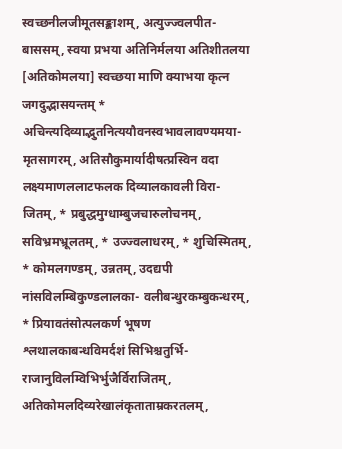स्वच्छनीलजीमूतसङ्काशम्, अत्युज्ज्वलपीत- बाससम्, स्वया प्रभया अतिनिर्मलया अतिशीतलया [अतिकोमलया] स्वच्छया माणि क्याभया कृत्न जगदुद्भासयन्तम् * अचिन्त्यदिव्याद्भुतनित्ययौवनस्वभावलावण्यमया- मृतसागरम्, अतिसौकुमार्यादीषत्प्रस्विन वदा लक्ष्यमाणललाटफलक दिव्यालकावली विरा- जितम्, * प्रबुद्धमुग्धाम्बुजचारुलोचनम्, सविभ्रमभ्रूलतम्, * उज्ज्वलाधरम्, * शुचिस्मितम्, * कोमलगण्डम्, उन्नतम्, उदद्यपी नांसविलम्बिकुण्डलालका- वलीबन्धुरकम्बुकन्धरम्, * प्रियावतंसोत्पलकर्ण भूषण श्लथालकाबन्धविमर्दशं सिभिश्चतुर्भि- राजानुविलम्विभिर्भुजैर्विराजितम्, अतिकोमलदिव्यरेखालंकृताताम्रकरतलम्,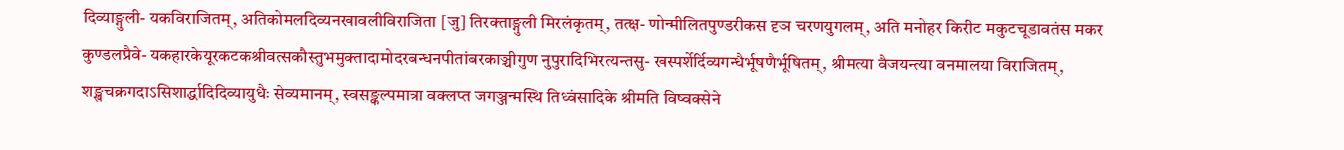दिव्याङ्गुली- यकविराजितम्, अतिकोमलदिव्यनखावलीविराजिता [जु] तिरक्ताङ्गुली मिरलंकृतम्, तत्क्ष- णोन्मीलितपुण्डरीकस दृञ चरणयुगलम्, अति मनोहर किरीट मकुटचूडावतंस मकर कुण्डलप्रैवे- यकहारकेयूरकटकश्रीवत्सकौस्तुभमुक्तादामोदरबन्धनपीतांबरकाञ्चीगुण नुपुरादिभिरत्यन्तसु- खस्पर्शेर्दिव्यगन्धैर्भूषणैर्भूषितम्, श्रीमत्या वैजयन्त्या वनमालया विराजितम्, शङ्खचक्रगदाऽसिशार्द्धादिदिव्यायुधैः सेव्यमानम्, स्वसङ्कल्पमात्रा वक्लप्त जगञ्जन्मस्थि तिध्वंसादिके श्रीमति विष्वक्सेने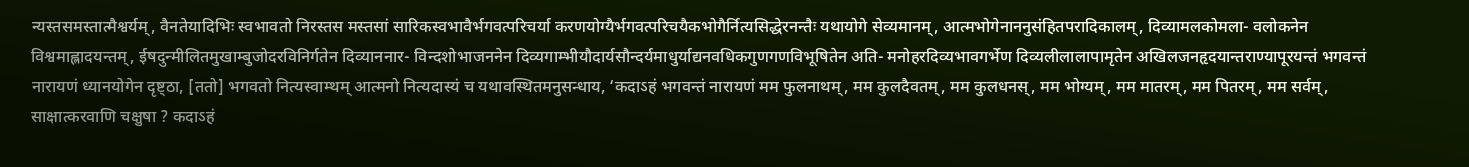न्यस्तसमस्तात्मैश्वर्यम्, वैनतेयादिभिः स्वभावतो निरस्तस मस्तसां सारिकस्वभावैर्भगवत्परिचर्या करणयोग्यैर्भगवत्परिचयैकभोगैर्नित्यसिद्धेरनन्तैः यथायोगे सेव्यमानम्, आत्मभोगेनाननुसंहितपरादिकालम्, दिव्यामलकोमला- वलोकनेन विश्वमाह्लादयन्तम्, ईषदुन्मीलितमुखाम्बुजोदरविनिर्गतेन दिव्याननार- विन्दशोभाजननेन दिव्यगाम्भीयौदार्यसौन्दर्यमाधुर्याद्यनवधिकगुणगणविभूषितेन अति- मनोहरदिव्यभावगर्भेण दिव्यलीलालापामृतेन अखिलजनहृदयान्तराण्यापूरयन्तं भगवन्तं नारायणं ध्यानयोगेन दृष्ट्ठा, [ततो] भगवतो नित्यस्वाम्थम् आत्मनो नित्यदास्यं च यथावस्थितमनुसन्धाय, ‘कदाऽहं भगवन्तं नारायणं मम फुलनाथम्, मम कुलदैवतम्, मम कुलधनस्, मम भोग्यम्, मम मातरम्, मम पितरम्, मम सर्वम्, साक्षात्करवाणि चक्षुषा ? कदाऽहं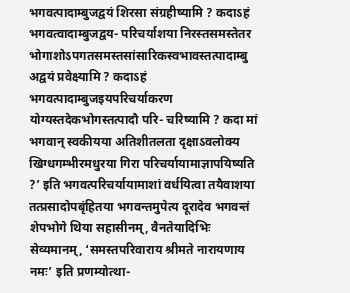भगवत्पादाम्बुजद्वयं शिरसा संग्रहीष्यामि ? कदाऽहं भगवत्वादाम्बुजद्वय- परिचर्याशया निरस्तसमस्तेतर भोगाशोऽपगतसमस्तसांसारिकस्वभावस्तत्पादाम्बु अद्वयं प्रवेक्ष्यामि ? कदाऽहं भगवत्पादाम्बुजइयपरिचर्याकरण योग्यस्तदेकभोगस्तत्पादौ परि- चरिष्यामि ? कदा मां भगवान् स्वकीयया अतिशीतलता दृक्षाऽवलोक्य खिग्धगम्भीरमधुरया गिरा परिचर्यायामाज्ञापयिष्यति ?’ इति भगवत्परिचर्यायामाशां वर्धयित्वा तयैवाशया तत्प्रसादोपबृंहितया भगवन्तमुपेत्य दूरादेव भगवन्तं शेपभोगे थिया सहासीनम्, वैनतेयादिभिः सेव्यमानम्, ‘समस्तपरिवाराय श्रीमते नारायणाय नमः’ इति प्रणम्योत्था-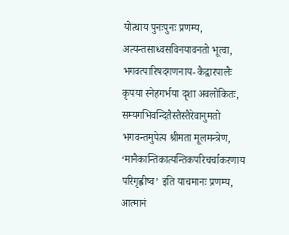योत्थाय पुनःपुनः प्रणम्य, अत्यन्तसाध्वसविनयावनतो भूत्वा, भगवत्पारिषदगणनाय- कैद्वारपालैः कृपया स्नेहगर्भया दृशा अवलोकितः, सम्यगभिवन्दितैस्तैस्तैरेवानुमतो भगवन्तमुपेत्य श्रीमता मूलमन्त्रेण, ‘मानैकान्तिकात्यन्तिकपरिचर्चाकरणाय परिगृह्णीष्व’ इति याचमानः प्रणम्य, आत्मानं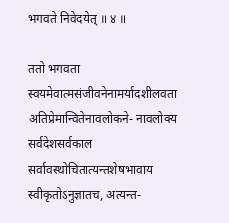भगवते निवेदयेत् ॥ ४ ॥

ततो भगवता स्वयमेवात्मसंजीवनेनामर्यादशीलवता अतिप्रेमान्वितेनावलोकने- नावलोक्य सर्वदेशसर्वकाल सर्वावस्थोचितात्यन्तशेषभावाय स्वीकृतोऽनुज्ञातच, अत्यन्त-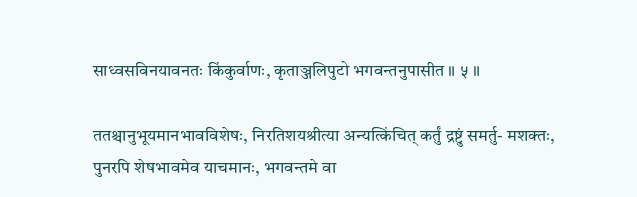साध्वसविनयावनतः किंकुर्वाणः, कृताञ्जलिपुटो भगवन्तनुपासीत ॥ ५ ॥

ततश्चानुभूयमानभावविशेषः, निरतिशयश्रीत्या अन्यत्किंचित् कर्तुं द्रष्टुं समर्तु- मशक्तः, पुनरपि शेषभावमेव याचमानः, भगवन्तमे वा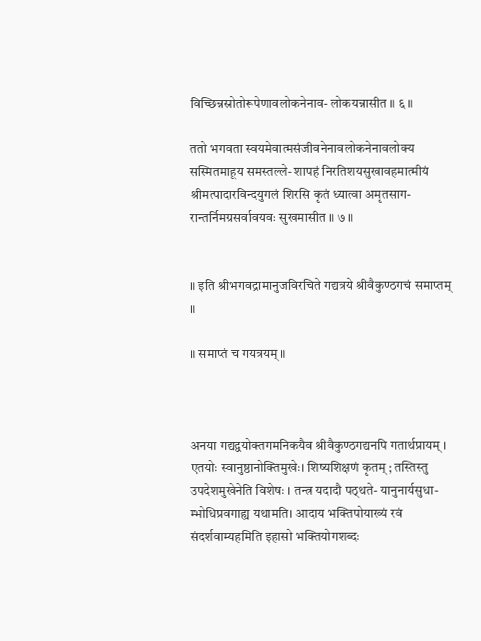विच्छिन्नस्रोतोरूपेणावलोकनेनाव- लोकयन्नासीत ॥ ६ ॥

ततो भगवता स्वयमेवात्मसंजीवनेनावलोकनेनावलोक्य सस्मितमाहूय समस्तल्ले- शापहं निरतिशयसुखावहमात्मीयं श्रीमत्पादारविन्दयुगलं शिरसि कृतं ध्यात्वा अमृतसाग- रान्तर्निमग्रसर्वावयवः सुखमासीत ॥ ७ ॥


॥ इति श्रीभगवद्रामानुजविरचिते गद्यत्रये श्रीवैकुण्ठगचं समाप्तम् ॥

॥ समाप्तं च गयत्रयम् ॥



अनया गद्यद्वयोक्तगमनिकयैव श्रीवैकुण्ठगद्यनपि गतार्थप्रायम् । एतयोः स्वानुष्ठानोक्तिमुखेः। शिष्यशिक्षणं कृतम् ; तस्तिस्तु उपदेशमुखेनेति विशेषः । तन्त्र यदादौ पठ्थते- यानुनार्यसुधा- म्भोधिप्रवगाह्य यथामति। आदाय भक्तिपोयाख्यं रवं संदर्शवाम्यहमिति इहासो भक्तियोगशब्दः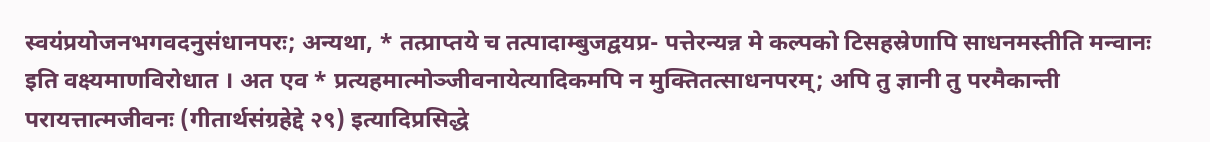स्वयंप्रयोजनभगवदनुसंधानपरः; अन्यथा, * तत्प्राप्तये च तत्पादाम्बुजद्वयप्र- पत्तेरन्यन्न मे कल्पको टिसहस्रेणापि साधनमस्तीति मन्वानः इति वक्ष्यमाणविरोधात । अत एव * प्रत्यहमात्मोञ्जीवनायेत्यादिकमपि न मुक्तितत्साधनपरम्; अपि तु ज्ञानी तु परमैकान्ती परायत्तात्मजीवनः (गीतार्थसंग्रहेद्दे २९) इत्यादिप्रसिद्धे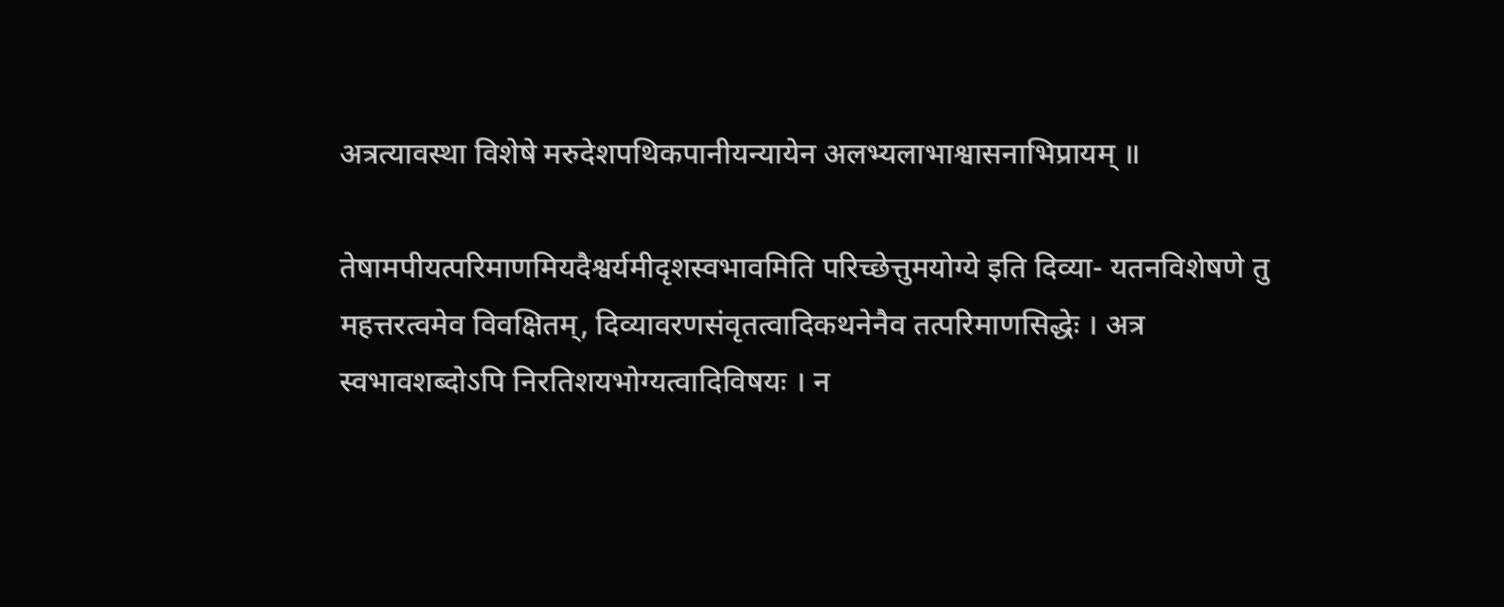अत्रत्यावस्था विशेषे मरुदेशपथिकपानीयन्यायेन अलभ्यलाभाश्वासनाभिप्रायम् ॥

तेषामपीयत्परिमाणमियदैश्वर्यमीदृशस्वभावमिति परिच्छेत्तुमयोग्ये इति दिव्या- यतनविशेषणे तु महत्तरत्वमेव विवक्षितम्, दिव्यावरणसंवृतत्वादिकथनेनैव तत्परिमाणसिद्धेः । अत्र स्वभावशब्दोऽपि निरतिशयभोग्यत्वादिविषयः । न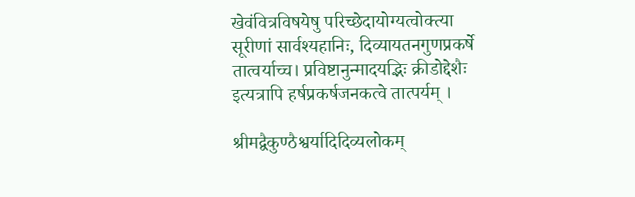खेवंवित्रविषयेषु परिच्छेदायोग्यत्वोक्त्या सूरीणां सार्वश्यहानिः, दिव्यायतनगुणप्रकर्षे तात्वर्याच्च। प्रविष्टानुन्मादयद्भिः क्रीडोद्देशैः इत्यत्रापि हर्षप्रकर्षजनकत्वे तात्पर्यम् ।

श्रीमद्वैकुण्ठैश्वर्यादिदिव्यलोकम्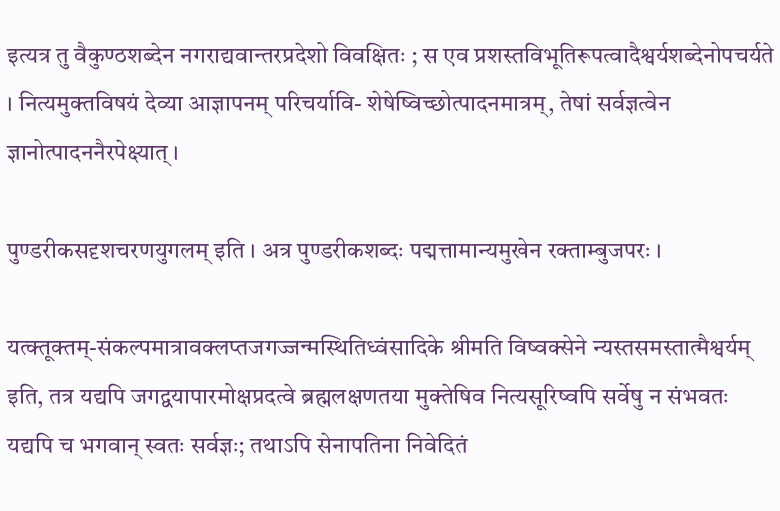इत्यत्र तु वैकुण्ठशब्देन नगराद्यवान्तरप्रदेशो विवक्षितः ; स एव प्रशस्तविभूतिरूपत्वादैश्वर्यशब्देनोपचर्यते । नित्यमुक्तविषयं देव्या आज्ञापनम् परिचर्यावि- शेषेष्विच्छोत्पादनमात्रम्, तेषां सर्वज्ञत्वेन ज्ञानोत्पादननैरपेक्ष्यात् ।

पुण्डरीकसदृशचरणयुगलम् इति । अत्र पुण्डरीकशब्दः पद्मत्तामान्यमुखेन रक्ताम्बुजपरः ।

यत्क्तूक्तम्-संकल्पमात्रावक्लप्तजगज्जन्मस्थितिध्वंसादिके श्रीमति विष्वक्सेने न्यस्तसमस्तात्मैश्वर्यम् इति, तत्र यद्यपि जगद्वयापारमोक्षप्रदत्वे ब्रह्मलक्षणतया मुक्तेषिव नित्यसूरिष्वपि सर्वेषु न संभवतः यद्यपि च भगवान् स्वतः सर्वज्ञः; तथाऽपि सेनापतिना निवेदितं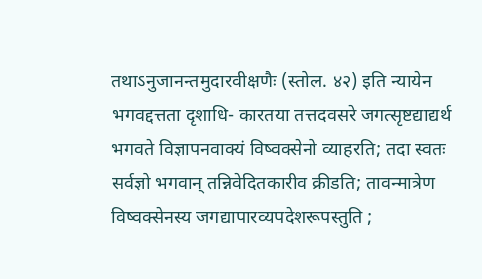तथाऽनुजानन्तमुदारवीक्षणैः (स्तोल. ४२) इति न्यायेन भगवद्दत्तता दृशाधि- कारतया तत्तदवसरे जगत्सृष्टद्याद्यर्थ भगवते विज्ञापनवाक्यं विष्वक्सेनो व्याहरति; तदा स्वतः सर्वज्ञो भगवान् तन्निवेदितकारीव क्रीडति; तावन्मात्रेण विष्वक्सेनस्य जगद्यापारव्यपदेशरूपस्तुति ;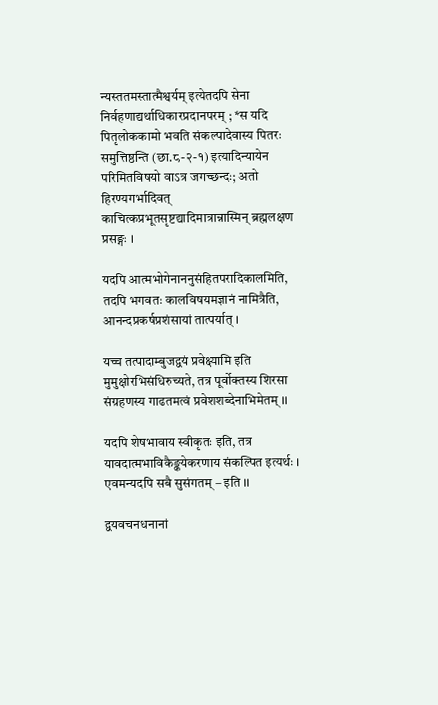न्यस्ततमस्तात्मैश्वर्यम् इत्येतदपि सेना निर्वहणाद्यर्थाधिकारप्रदानपरम् ; *स यदि पितृलोककामो भवति संकल्पादेवास्य पितरः समुत्तिष्ठन्ति (छा.८-२-१) इत्यादिन्यायेन परिमितविषयो वाऽत्र जगच्छन्दः; अतो हिरण्यगर्भादिवत् काचित्कप्रभूतसृष्टद्यादिमात्रान्नास्मिन् ब्रह्मलक्षण प्रसङ्गः ।

यदपि आत्मभोगेनाननुसंहितपरादिकालमिति, तदपि भगवतः कालविषयमज्ञानं नामित्रैति, आनन्दप्रकर्षप्रशंसायां तात्पर्यात् ।

यच्च तत्पादाम्बुजद्वयं प्रवेक्ष्यामि इति मुमुक्षोरभिसंधिरुच्यते, तत्र पूर्वोक्तस्य शिरसा संग्रहणस्य गाढतमत्वं प्रवेशशब्देनाभिमेतम् ।।

यदपि शेषभावाय स्वीकृतः इति, तत्र यावदात्मभाविकैङ्कयेकरणाय संकल्पित इत्यर्थः । एवमन्यदपि सबै सुसंगतम् – इति ।।

द्वयवचनधनानां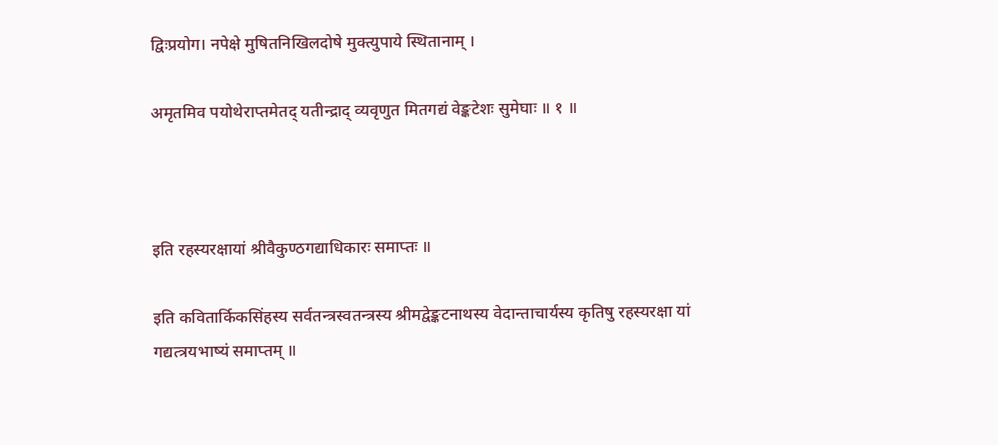द्विःप्रयोग। नपेक्षे मुषितनिखिलदोषे मुक्त्युपाये स्थितानाम् ।

अमृतमिव पयोथेराप्तमेतद् यतीन्द्राद् व्यवृणुत मितगद्यं वेङ्कटेशः सुमेघाः ॥ १ ॥



इति रहस्यरक्षायां श्रीवैकुण्ठगद्याधिकारः समाप्तः ॥

इति कवितार्किकसिंहस्य सर्वतन्त्रस्वतन्त्रस्य श्रीमद्वेङ्कटनाथस्य वेदान्ताचार्यस्य कृतिषु रहस्यरक्षा यां गद्यत्त्रयभाष्यं समाप्तम् ॥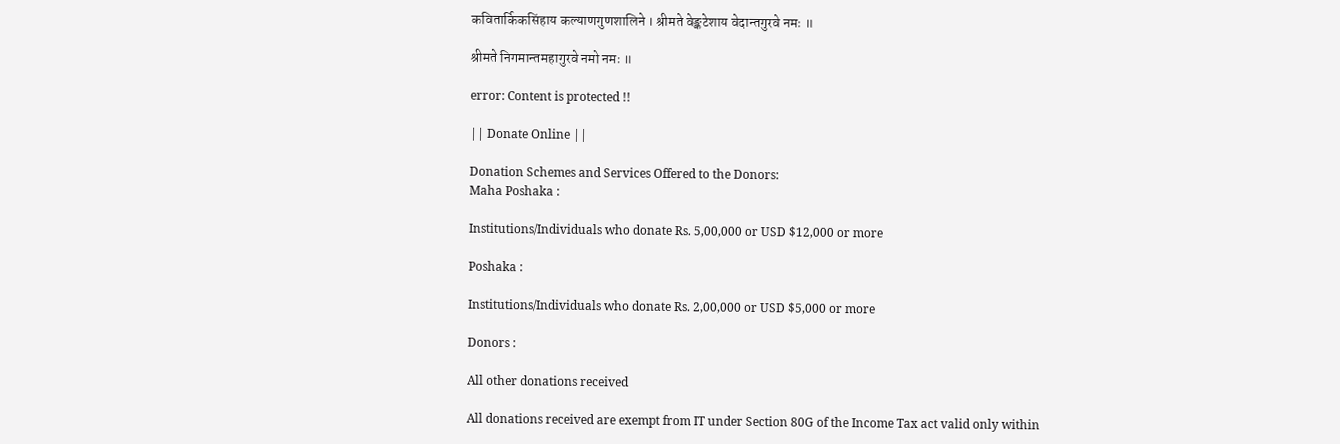कवितार्किकसिंहाय कल्याणगुणशालिने । श्रीमते वेङ्कटेशाय वेदान्तगुरवे नमः ॥

श्रीमते निगमान्तमहागुरवे नमो नमः ॥

error: Content is protected !!

|| Donate Online ||

Donation Schemes and Services Offered to the Donors:
Maha Poshaka :

Institutions/Individuals who donate Rs. 5,00,000 or USD $12,000 or more

Poshaka :

Institutions/Individuals who donate Rs. 2,00,000 or USD $5,000 or more

Donors :

All other donations received

All donations received are exempt from IT under Section 80G of the Income Tax act valid only within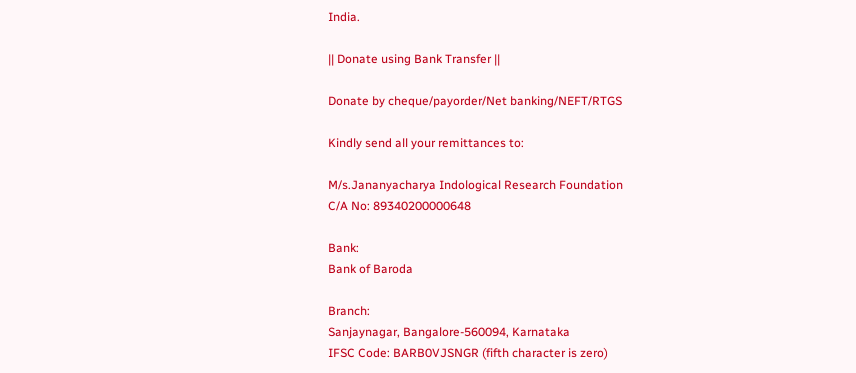India.

|| Donate using Bank Transfer ||

Donate by cheque/payorder/Net banking/NEFT/RTGS

Kindly send all your remittances to:

M/s.Jananyacharya Indological Research Foundation
C/A No: 89340200000648

Bank:
Bank of Baroda

Branch:
Sanjaynagar, Bangalore-560094, Karnataka
IFSC Code: BARB0VJSNGR (fifth character is zero)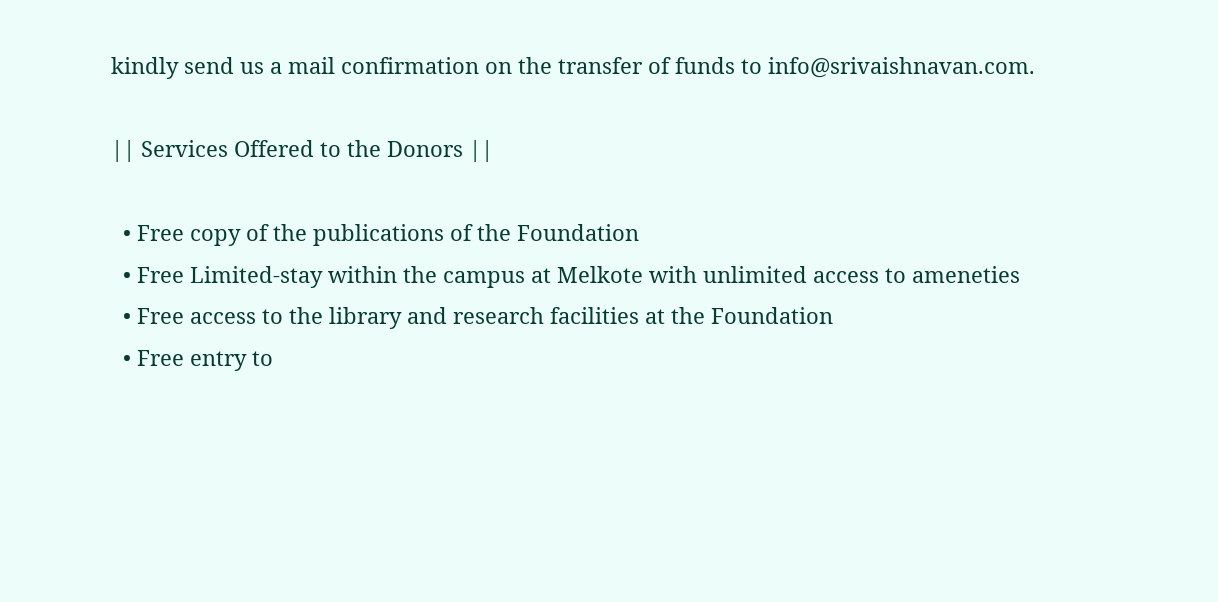kindly send us a mail confirmation on the transfer of funds to info@srivaishnavan.com.

|| Services Offered to the Donors ||

  • Free copy of the publications of the Foundation
  • Free Limited-stay within the campus at Melkote with unlimited access to ameneties
  • Free access to the library and research facilities at the Foundation
  • Free entry to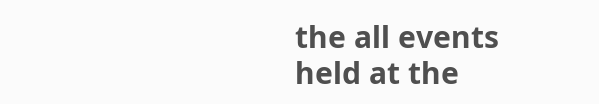the all events held at the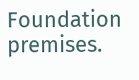Foundation premises.